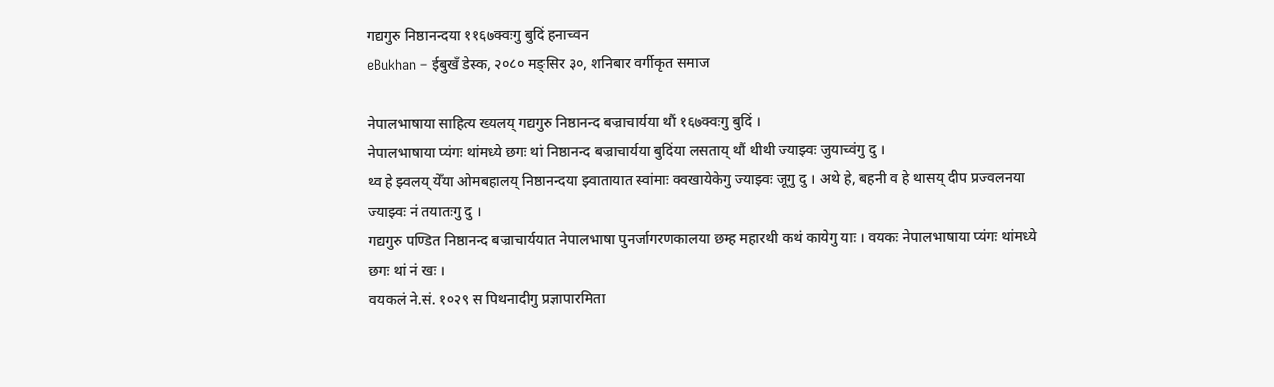गद्यगुरु निष्ठानन्दया ११६७क्वःगु बुदिं हनाच्वन
eBukhan – ईबुखँ डेस्क, २०८० मङ्सिर ३०, शनिबार वर्गीकृत समाज

नेपालभाषाया साहित्य ख्यलय् गद्यगुरु निष्ठानन्द बज्राचार्यया थौं १६७क्वःगु बुदिं ।
नेपालभाषाया प्यंगः थांमध्ये छगः थां निष्ठानन्द बज्राचार्यया बुदिंया लसताय् थौं थीथी ज्याझ्वः जुयाच्वंगु दु ।
थ्व हे झ्वलय् येँया ओमबहालय् निष्ठानन्दया झ्वातायात स्वांमाः क्वखायेकेगु ज्याझ्वः जूगु दु । अथे हे, बहनी व हे थासय् दीप प्रज्वलनया ज्याझ्वः नं तयातःगु दु ।
गद्यगुरु पण्डित निष्ठानन्द बज्राचार्ययात नेपालभाषा पुनर्जागरणकालया छम्ह महारथी कथं कायेगु याः । वयकः नेपालभाषाया प्यंगः थांमध्ये छगः थां नं खः ।
वयकलं ने.सं. १०२९ स पिथनादीगु प्रज्ञापारमिता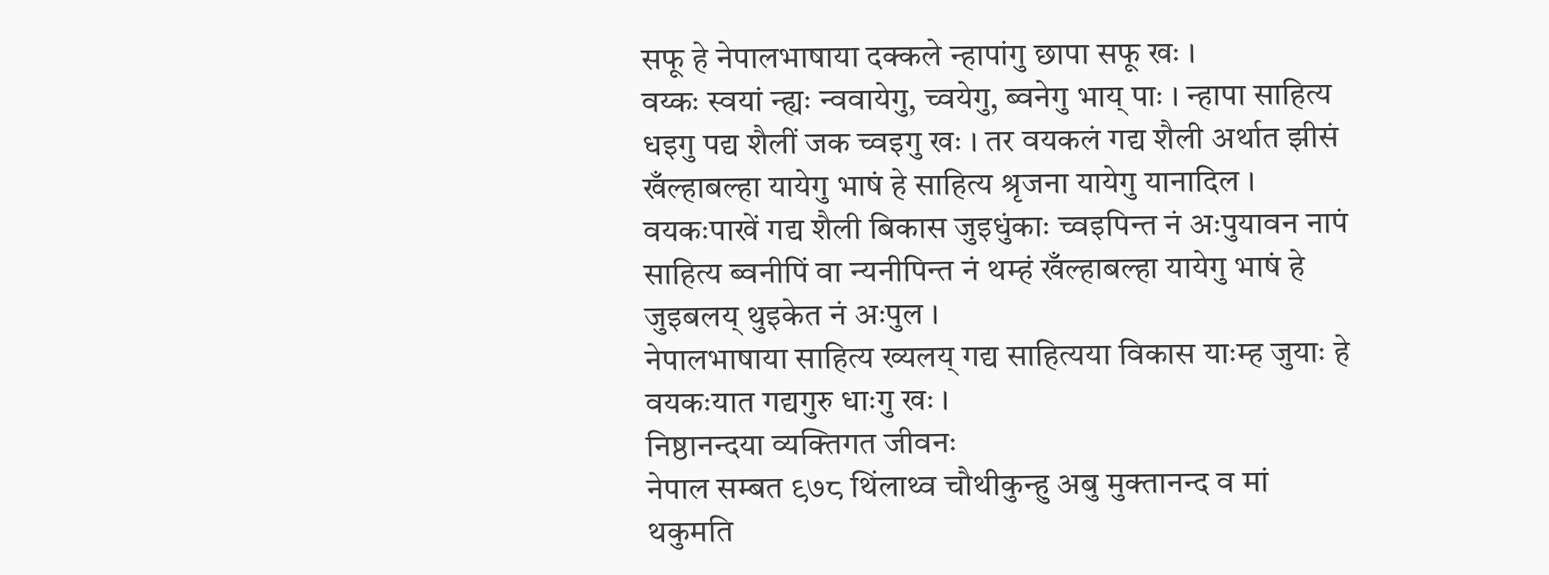सफू हे नेपालभाषाया दक्कले न्हापांगु छापा सफू खः ।
वय्कः स्वयां न्ह्यः न्ववायेगु, च्वयेगु, ब्वनेगु भाय् पाः । न्हापा साहित्य धइगु पद्य शैलीं जक च्वइगु खः । तर वयकलं गद्य शैली अर्थात झीसं खँल्हाबल्हा यायेगु भाषं हे साहित्य श्रृजना यायेगु यानादिल । वयकःपाखें गद्य शैली बिकास जुइधुंकाः च्वइपिन्त नं अःपुयावन नापं साहित्य ब्वनीपिं वा न्यनीपिन्त नं थम्हं खँल्हाबल्हा यायेगु भाषं हे जुइबलय् थुइकेत नं अःपुल ।
नेपालभाषाया साहित्य ख्यलय् गद्य साहित्यया विकास याःम्ह जुयाः हे वयकःयात गद्यगुरु धाःगु खः ।
निष्ठानन्दया व्यक्तिगत जीवनः
नेपाल सम्बत ९७८ थिंलाथ्व चौथीकुन्हु अबु मुक्तानन्द व मां थकुमति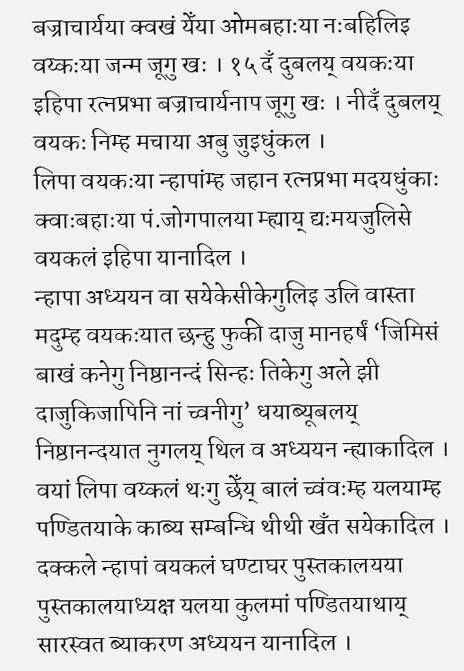बज्राचार्यया क्वखं येँया ओमबहाःया नःबहिलिइ वय्कःया जन्म जूगु खः । १५ दँ दुबलय् वयकःया इहिपा रत्नप्रभा बज्राचार्यनाप जूगु खः । नीदँ दुबलय् वयकः निम्ह मचाया अबु जुइधुंकल ।
लिपा वयकःया न्हापांम्ह जहान रत्नप्रभा मदयधुंकाः क्वाःबहाःया पं.जोगपालया म्ह्याय् द्यःमयजुलिसे वयकलं इहिपा यानादिल ।
न्हापा अध्ययन वा सयेकेसीकेगुलिइ उलि वास्ता मदुम्ह वयकःयात छन्हु फुकी दाजु मानहर्षं ‘जिमिसं बाखं कनेगु निष्ठानन्दं सिन्हः तिकेगु अले झी दाजुकिजापिनि नां च्वनीगु’ धयाब्यूबलय् निष्ठानन्दयात नुगलय् थिल व अध्ययन न्ह्याकादिल ।
वयां लिपा वय्कलं थःगु छेँय् बालं च्वंवःम्ह यलयाम्ह पण्डितयाके काब्य सम्बन्धि थीथी खँत सयेकादिल ।
दक्कले न्हापां वयकलं घण्टाघर पुस्तकालयया पुस्तकालयाध्यक्ष यलया कुलमां पण्डितयाथाय् सारस्वत ब्याकरण अध्ययन यानादिल ।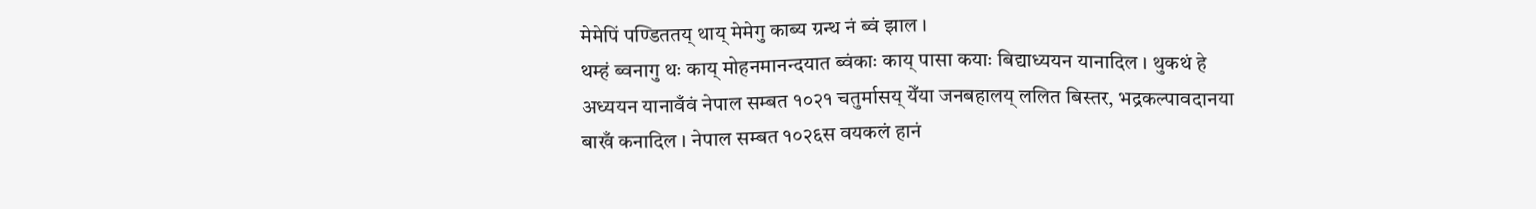मेमेपिं पण्डिततय् थाय् मेमेगु काब्य ग्रन्थ नं ब्वं झाल ।
थम्हं ब्वनागु थः काय् मोहनमानन्दयात ब्वंकाः काय् पासा कयाः बिद्याध्ययन यानादिल । थुकथं हे अध्ययन यानावँवं नेपाल सम्बत १०२१ चतुर्मासय् येँया जनबहालय् ललित बिस्तर, भद्रकल्पावदानया बाखँ कनादिल । नेपाल सम्बत १०२६स वयकलं हानं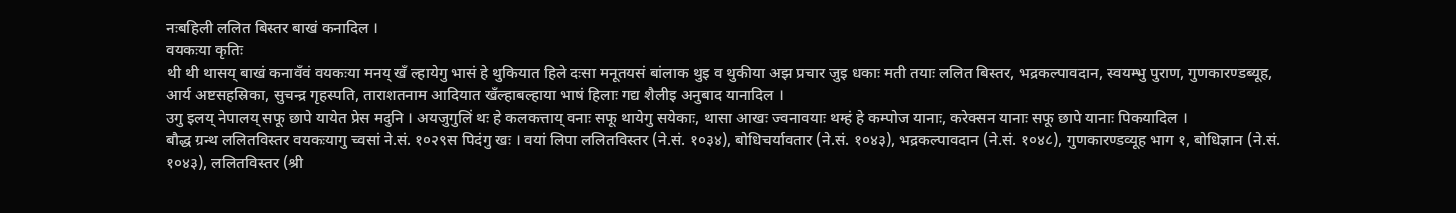नःबहिली ललित बिस्तर बाखं कनादिल ।
वयकःया कृतिः
थी थी थासय् बाखं कनावँवं वयकःया मनय् खँ ल्हायेगु भासं हे थुकियात हिले दःसा मनूतयसं बांलाक थुइ व थुकीया अझ प्रचार जुइ धकाः मती तयाः ललित बिस्तर, भद्रकल्पावदान, स्वयम्भु पुराण, गुणकारण्डब्यूह, आर्य अष्टसहस्रिका, सुचन्द्र गृहस्पति, ताराशतनाम आदियात खँल्हाबल्हाया भाषं हिलाः गद्य शैलीइ अनुबाद यानादिल ।
उगु इलय् नेपालय् सफू छापे यायेत प्रेस मदुनि । अयजुगुलिं थः हे कलकत्ताय् वनाः सफू थायेगु सयेकाः, थासा आखः ज्वनावयाः थम्हं हे कम्पोज यानाः, करेक्सन यानाः सफू छापे यानाः पिकयादिल ।
बौद्ध ग्रन्थ ललितविस्तर वयकःयागु च्वसां ने.सं. १०२९स पिदंगु खः । वयां लिपा ललितविस्तर (ने.सं. १०३४), बोधिचर्यावतार (ने.सं. १०४३), भद्रकल्पावदान (ने.सं. १०४८), गुणकारण्डव्यूह भाग १, बोधिज्ञान (ने.सं. १०४३), ललितविस्तर (श्री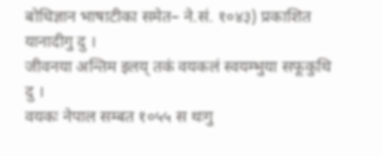बोधिज्ञान भाषाटीका समेत– ने.सं. १०४३) प्रकाशित यानादीगु दु ।
जीवनया अन्तिम इलय् तकं वयकलं स्वयम्भुया सफूकुथि दु ।
वयकः नेपाल सम्बत १०५५ स थःगु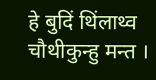हे बुदिं थिंलाथ्व चौथीकुन्हु मन्त ।